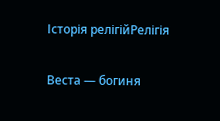Історія релігійРелігія

Веста — богиня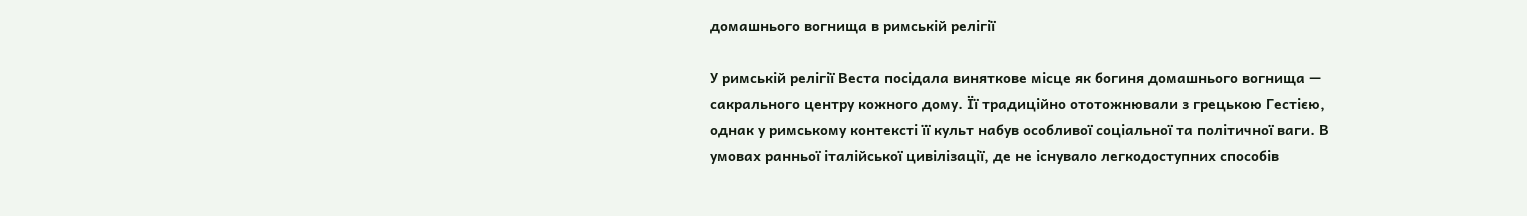домашнього вогнища в римській релігії

У римській релігії Веста посідала виняткове місце як богиня домашнього вогнища — сакрального центру кожного дому. Її традиційно ототожнювали з грецькою Гестією, однак у римському контексті її культ набув особливої соціальної та політичної ваги. В умовах ранньої італійської цивілізації, де не існувало легкодоступних способів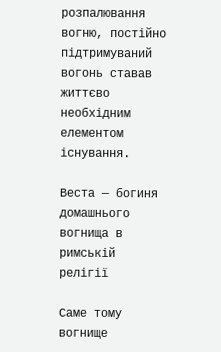розпалювання вогню, постійно підтримуваний вогонь ставав життєво необхідним елементом існування.

Веста — богиня домашнього вогнища в римській релігії

Саме тому вогнище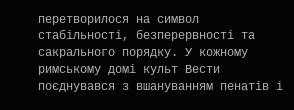перетворилося на символ стабільності, безперервності та сакрального порядку. У кожному римському домі культ Вести поєднувався з вшануванням пенатів і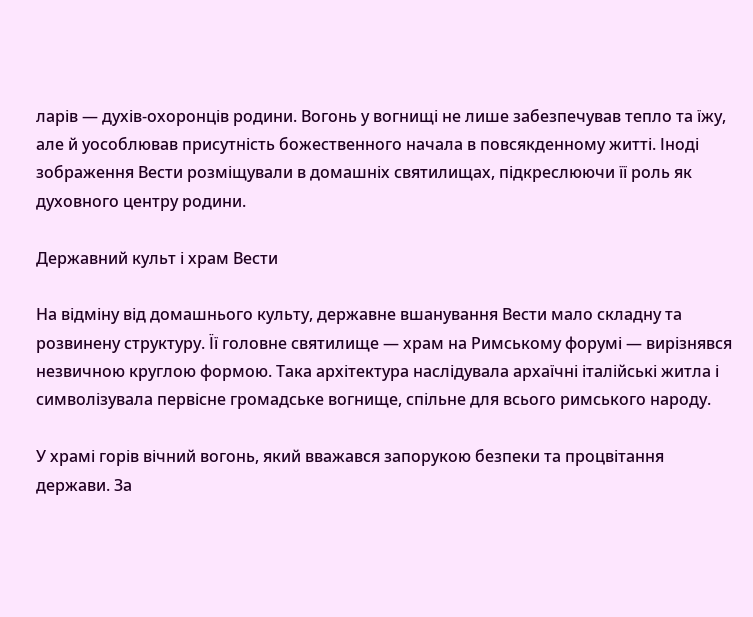ларів — духів-охоронців родини. Вогонь у вогнищі не лише забезпечував тепло та їжу, але й уособлював присутність божественного начала в повсякденному житті. Іноді зображення Вести розміщували в домашніх святилищах, підкреслюючи її роль як духовного центру родини.

Державний культ і храм Вести

На відміну від домашнього культу, державне вшанування Вести мало складну та розвинену структуру. Її головне святилище — храм на Римському форумі — вирізнявся незвичною круглою формою. Така архітектура наслідувала архаїчні італійські житла і символізувала первісне громадське вогнище, спільне для всього римського народу.

У храмі горів вічний вогонь, який вважався запорукою безпеки та процвітання держави. За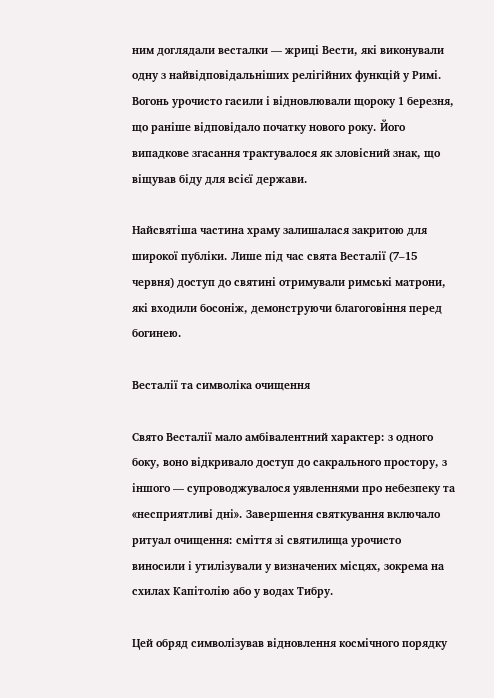ним доглядали весталки — жриці Вести, які виконували одну з найвідповідальніших релігійних функцій у Римі. Вогонь урочисто гасили і відновлювали щороку 1 березня, що раніше відповідало початку нового року. Його випадкове згасання трактувалося як зловісний знак, що віщував біду для всієї держави.

Найсвятіша частина храму залишалася закритою для широкої публіки. Лише під час свята Весталії (7–15 червня) доступ до святині отримували римські матрони, які входили босоніж, демонструючи благоговіння перед богинею.

Весталії та символіка очищення

Свято Весталії мало амбівалентний характер: з одного боку, воно відкривало доступ до сакрального простору, з іншого — супроводжувалося уявленнями про небезпеку та «несприятливі дні». Завершення святкування включало ритуал очищення: сміття зі святилища урочисто виносили і утилізували у визначених місцях, зокрема на схилах Капітолію або у водах Тибру.

Цей обряд символізував відновлення космічного порядку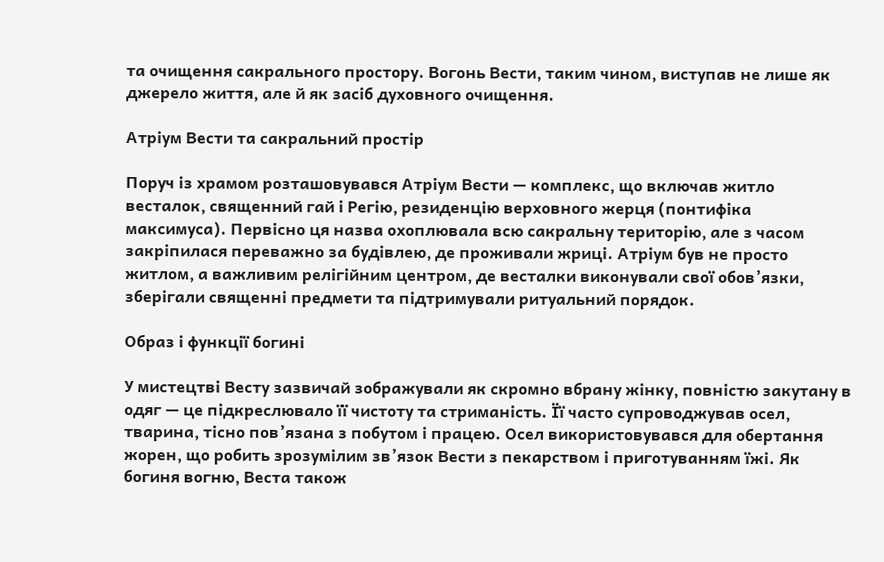та очищення сакрального простору. Вогонь Вести, таким чином, виступав не лише як джерело життя, але й як засіб духовного очищення.

Атріум Вести та сакральний простір

Поруч із храмом розташовувався Атріум Вести — комплекс, що включав житло весталок, священний гай і Регію, резиденцію верховного жерця (понтифіка максимуса). Первісно ця назва охоплювала всю сакральну територію, але з часом закріпилася переважно за будівлею, де проживали жриці. Атріум був не просто житлом, а важливим релігійним центром, де весталки виконували свої обов’язки, зберігали священні предмети та підтримували ритуальний порядок.

Образ і функції богині

У мистецтві Весту зазвичай зображували як скромно вбрану жінку, повністю закутану в одяг — це підкреслювало її чистоту та стриманість. Її часто супроводжував осел, тварина, тісно пов’язана з побутом і працею. Осел використовувався для обертання жорен, що робить зрозумілим зв’язок Вести з пекарством і приготуванням їжі. Як богиня вогню, Веста також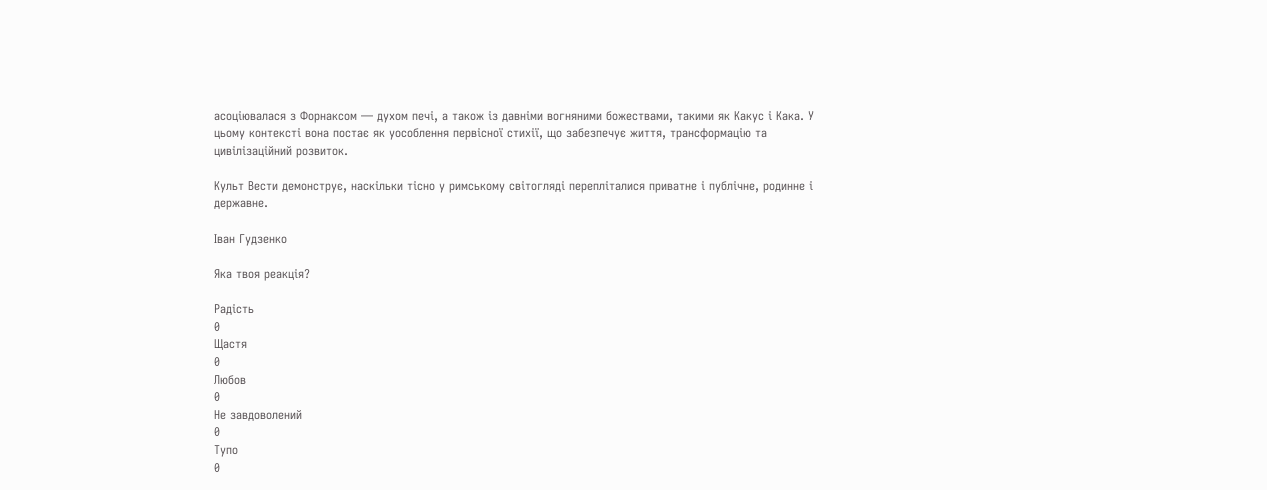асоціювалася з Форнаксом — духом печі, а також із давніми вогняними божествами, такими як Какус і Кака. У цьому контексті вона постає як уособлення первісної стихії, що забезпечує життя, трансформацію та цивілізаційний розвиток.

Культ Вести демонструє, наскільки тісно у римському світогляді перепліталися приватне і публічне, родинне і державне.

Іван Гудзенко

Яка твоя реакція?

Радість
0
Щастя
0
Любов
0
Не завдоволений
0
Тупо
0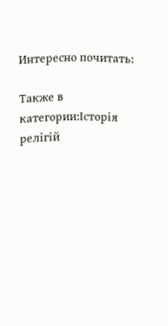Интересно почитать:

Также в категории:Історія релігій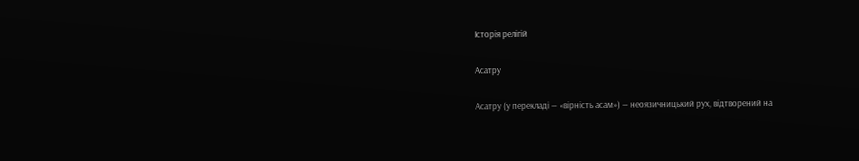Історія релігій

Асатру

Асатру (у перекладі — «вірність асам») — неоязичницький рух, відтворений на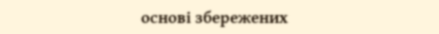основі збережених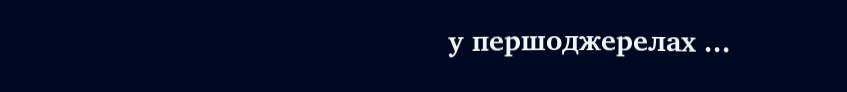у першоджерелах ...